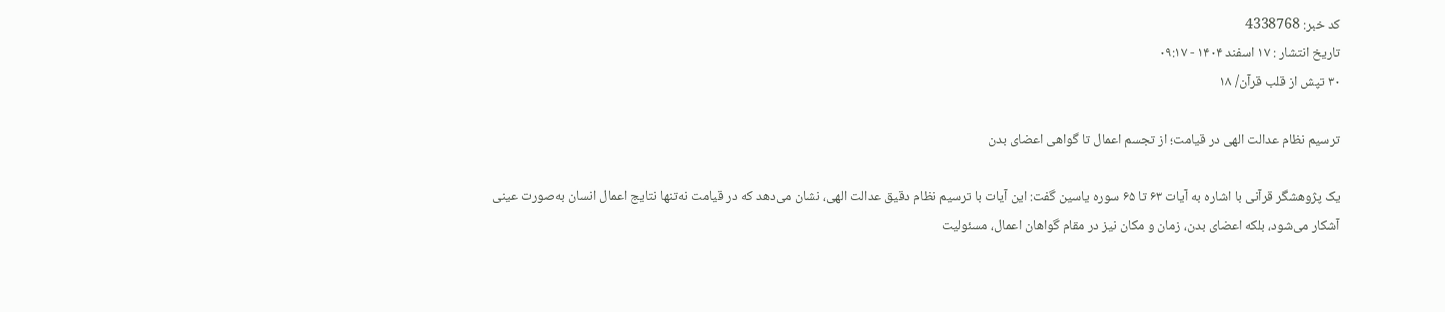کد خبر: 4338768
تاریخ انتشار : ۱۷ اسفند ۱۴۰۴ - ۰۹:۱۷
۳٠ تپش از قلب قرآن/ ۱۸

ترسیم نظام عدالت الهی در قیامت؛ از تجسم اعمال تا گواهی اعضای بدن

یک پژوهشگر قرآنی با اشاره به آیات ۶۳ تا ۶۵ سوره یاسین گفت: این آیات با ترسیم نظام دقیق عدالت الهی، نشان می‌دهد که در قیامت نه‌تنها نتایج اعمال انسان به‌صورت عینی آشکار می‌شود، بلکه اعضای بدن، زمان و مکان نیز در مقام گواهان اعمال، مسئولیت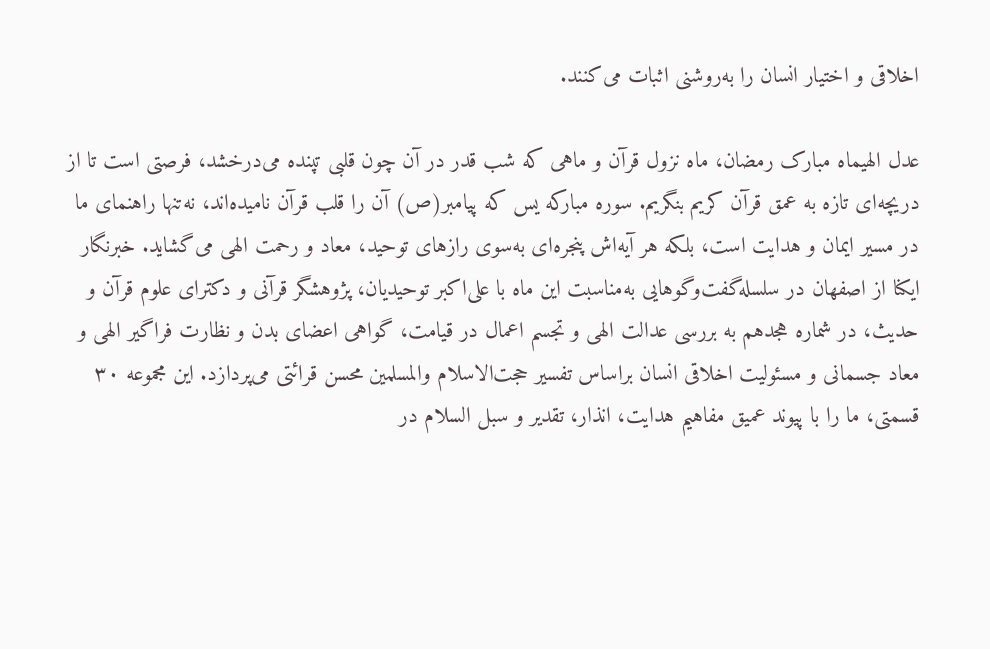اخلاقی و اختیار انسان را به‌روشنی اثبات می‌کنند.

عدل الهیماه مبارک رمضان، ماه نزول قرآن و ماهی که شب قدر در آن چون قلبی تپنده می‌درخشد، فرصتی است تا از دریچه‌ای تازه به عمق قرآن کریم بنگریم. سوره مبارکه یس که پیامبر(ص) آن را قلب قرآن نامیده‌اند، نه‌تنها راهنمای ما در مسیر ایمان و هدایت است، بلکه هر آیه‌اش پنجره‌ای به‌سوی رازهای توحید، معاد و رحمت الهی می‌گشاید. خبرنگار ایکنا از اصفهان در سلسله‌گفت‌وگوهایی به‌مناسبت این ماه با علی‌اکبر توحیدیان، پژوهشگر قرآنی و دکترای علوم قرآن و حدیث، در شماره هجدهم به بررسی عدالت الهی و تجسم اعمال در قیامت، گواهی اعضای بدن و نظارت فراگیر الهی و معاد جسمانی و مسئولیت اخلاقی انسان براساس تفسیر حجت‌الاسلام والمسلمین محسن قرائتی می‌پردازد. این مجموعه ۳۰ قسمتی، ما را با پیوند عمیق مفاهیم هدایت، انذار، تقدیر و سبل السلام در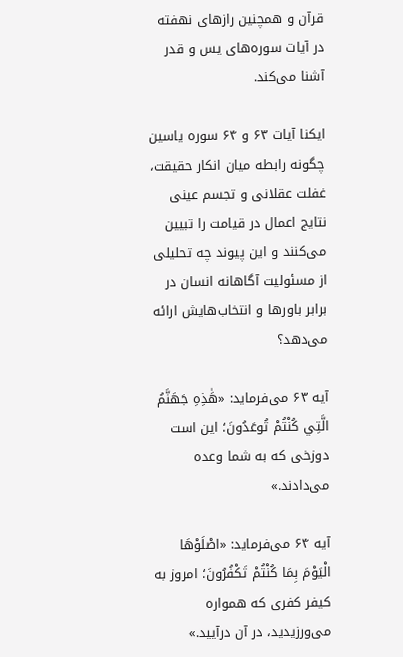قرآن و همچنین رازهای نهفته در آیات سوره‌های یس و قدر آشنا می‌کند.

ایکنا آیات ۶۳ و ۶۴ سوره یاسین چگونه رابطه میان انکار حقیقت، غفلت عقلانی و تجسم عینی نتایج اعمال در قیامت را تبیین می‌کنند و این پیوند چه تحلیلی از مسئولیت آگاهانه انسان در برابر باورها و انتخاب‌هایش ارائه می‌دهد؟

آیه ۶۳ می‌فرماید: «هَٰذِهِ جَهَنَّمُ الَّتِي كُنْتُمْ تُوعَدُونَ؛ این است دوزخی که به شما وعده می‌دادند.»

آیه ۶۴ می‌فرماید: «اصْلَوْهَا الْيَوْمَ بِمَا كُنْتُمْ تَكْفُرُونَ؛ امروز به کیفر کفری که همواره می‌ورزیدید، در آن درآیید.»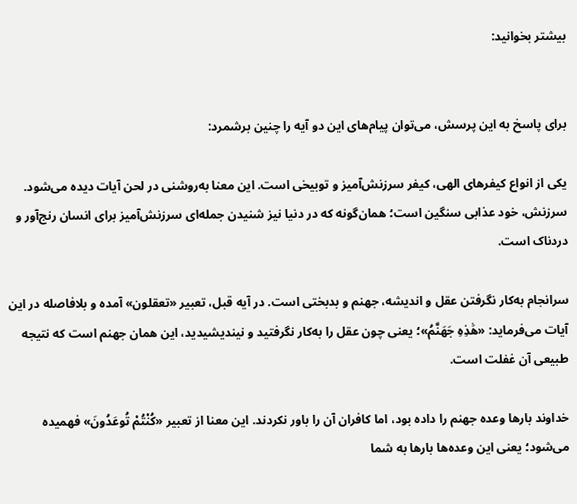بیشتر بخوانید:


برای پاسخ به این پرسش، می‌توان پیام‌های این دو آیه را چنین برشمرد:

یکی از انواع کیفرهای الهی، کیفر سرزنش‌آمیز و توبیخی است. این معنا به‌روشنی در لحن آیات دیده می‌شود. سرزنش، خود عذابی سنگین است؛ همان‌گونه که در دنیا نیز شنیدن جمله‌ای سرزنش‌آمیز برای انسان رنج‌آور و دردناک است.

سرانجام به‌کار نگرفتن عقل و اندیشه، جهنم و بدبختی است. در آیه قبل، تعبیر «تعقلون» آمده و بلافاصله در این آیات می‌فرماید: «هَٰذِهِ جَهَنَّمُ»؛ یعنی چون عقل را به‌کار نگرفتید و نیندیشیدید، این همان جهنم است که نتیجه طبیعی آن غفلت است.

خداوند بارها وعده جهنم را داده بود، اما کافران آن را باور نکردند. این معنا از تعبیر «كُنْتُمْ تُوعَدُونَ» فهمیده می‌شود؛ یعنی این وعده‌ها بارها به شما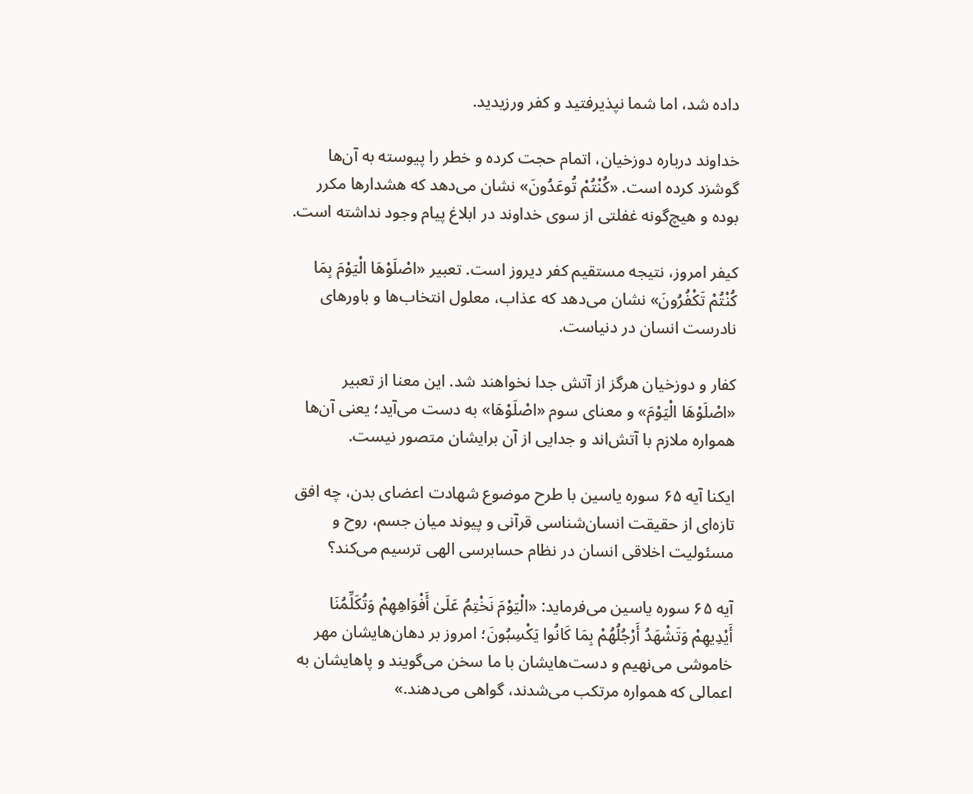داده شد، اما شما نپذیرفتید و کفر ورزیدید.

خداوند درباره دوزخیان، اتمام حجت کرده و خطر را پیوسته به آن‌ها گوشزد کرده است. «كُنْتُمْ تُوعَدُونَ» نشان می‌دهد که هشدارها مکرر بوده و هیچ‌گونه غفلتی از سوی خداوند در ابلاغ پیام وجود نداشته است.

کیفر امروز، نتیجه مستقیم کفر دیروز است. تعبیر «اصْلَوْهَا الْيَوْمَ بِمَا كُنْتُمْ تَكْفُرُونَ» نشان می‌دهد که عذاب، معلول انتخاب‌ها و باورهای نادرست انسان در دنیاست.

کفار و دوزخیان هرگز از آتش جدا نخواهند شد. این معنا از تعبیر «اصْلَوْهَا الْيَوْمَ» و معنای سوم «اصْلَوْهَا» به دست می‌آید؛ یعنی آن‌ها همواره ملازم با آتش‌اند و جدایی از آن برایشان متصور نیست.

ایکنا آیه ۶۵ سوره یاسین با طرح موضوع شهادت اعضای بدن، چه افق تازه‌ای از حقیقت انسان‌شناسی قرآنی و پیوند میان جسم، روح و مسئولیت اخلاقی انسان در نظام حسابرسی الهی ترسیم می‌کند؟

آیه ۶۵ سوره یاسین می‌فرماید: «الْيَوْمَ نَخْتِمُ عَلَىٰ أَفْوَاهِهِمْ وَتُكَلِّمُنَا أَيْدِيهِمْ وَتَشْهَدُ أَرْجُلُهُمْ بِمَا كَانُوا يَكْسِبُونَ؛ امروز بر دهان‌هایشان مهر خاموشی می‌نهیم و دست‌هایشان با ما سخن می‌گویند و پاهایشان به اعمالی که همواره مرتکب می‌شدند، گواهی می‌دهند.»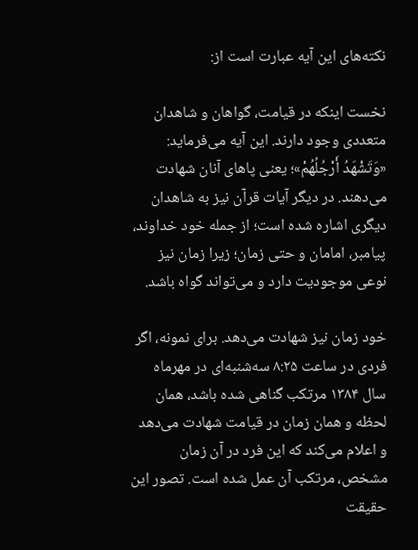نکته‌های این آیه عبارت است از:

نخست اینکه در قیامت، گواهان و شاهدان متعددی وجود دارند. این آیه می‌فرماید: «وَتَشْهَدُ أَرْجُلُهُمْ»؛ یعنی پاهای آنان شهادت می‌دهند. در دیگر آیات قرآن نیز به شاهدان دیگری اشاره شده است؛ از جمله خود خداوند، پیامبر، امامان و حتی زمان؛ زیرا زمان نیز نوعی موجودیت دارد و می‌تواند گواه باشد.

خود زمان نیز شهادت می‌دهد. برای نمونه، اگر فردی در ساعت ۸:۲۵ سه‌شنبه‌ای در مهرماه سال ۱۳۸۴ مرتکب گناهی شده باشد، همان لحظه و همان زمان در قیامت شهادت می‌دهد و اعلام می‌کند که این فرد در آن زمان مشخص، مرتکب آن عمل شده است. تصور این حقیقت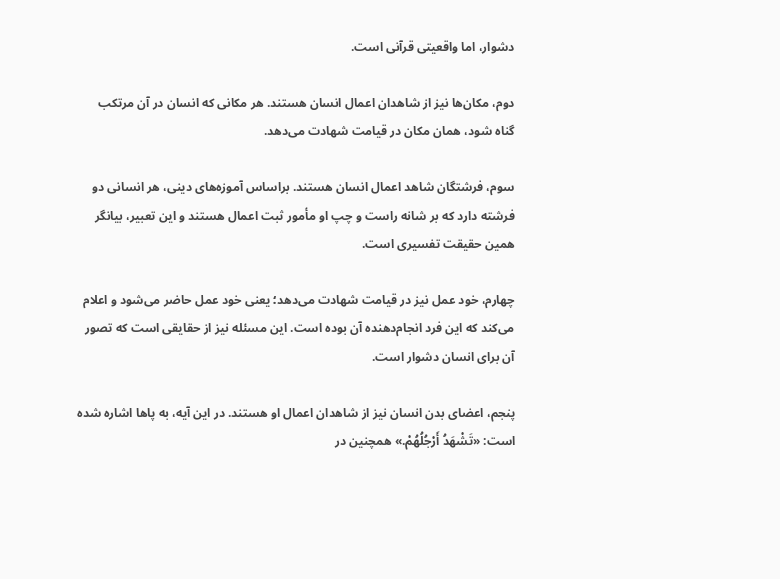دشوار، اما واقعیتی قرآنی است.

دوم، مکان‌ها نیز از شاهدان اعمال انسان هستند. هر مکانی که انسان در آن مرتکب گناه شود، همان مکان در قیامت شهادت می‌دهد.

سوم، فرشتگان شاهد اعمال انسان‌ هستند. براساس آموزه‌های دینی، هر انسانی دو فرشته دارد که بر شانه راست و چپ او مأمور ثبت اعمال هستند و این تعبیر، بیانگر همین حقیقت تفسیری است.

چهارم، خود عمل نیز در قیامت شهادت می‌دهد؛ یعنی خود عمل حاضر می‌شود و اعلام می‌کند که این فرد انجام‌دهنده آن بوده است. این مسئله نیز از حقایقی است که تصور آن برای انسان دشوار است.

پنجم، اعضای بدن انسان نیز از شاهدان اعمال او هستند. در این آیه، به پاها اشاره شده است: «تَشْهَدُ أَرْجُلُهُمْ.» همچنین در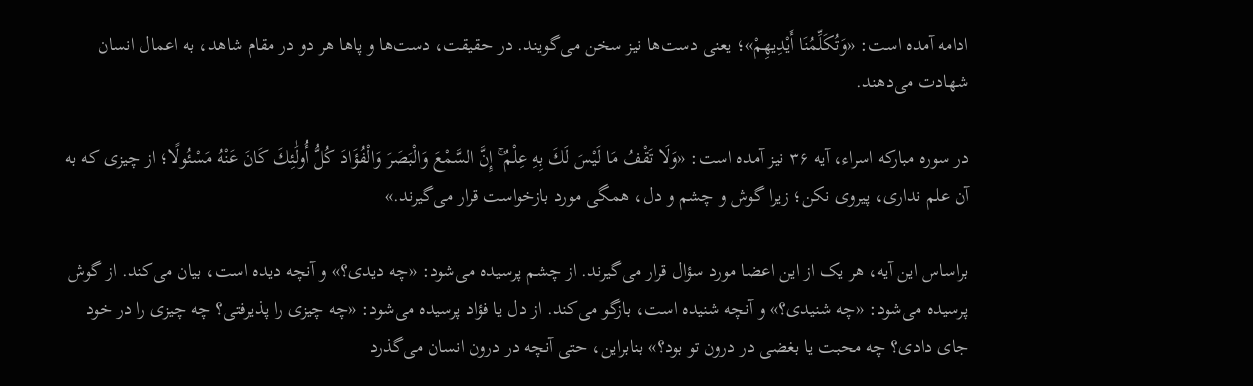ادامه آمده است: «وَتُكَلِّمُنَا أَيْدِيهِمْ»؛ یعنی دست‌ها نیز سخن می‌گویند. در حقیقت، دست‌ها و پاها هر دو در مقام شاهد، به اعمال انسان شهادت می‌دهند.

در سوره مبارکه اسراء، آیه ۳۶ نیز آمده است: «وَلَا تَقْفُ مَا لَيْسَ لَكَ بِهِ عِلْمٌ ۚ إِنَّ السَّمْعَ وَالْبَصَرَ وَالْفُؤَادَ كُلُّ أُولَٰئِكَ كَانَ عَنْهُ مَسْئُولًا؛ از چیزی که به آن علم نداری، پیروی نکن؛ زیرا گوش و چشم و دل، همگی مورد بازخواست قرار می‌گیرند.»

براساس این آیه، هر یک از این اعضا مورد سؤال قرار می‌گیرند. از چشم پرسیده می‌شود: «چه دیدی؟» و آنچه دیده است، بیان می‌کند. از گوش پرسیده می‌شود: «چه شنیدی؟» و آنچه شنیده است، بازگو می‌کند. از دل یا فؤاد پرسیده می‌شود: «چه چیزی را پذیرفتی؟ چه چیزی را در خود جای دادی؟ چه محبت یا بغضی در درون تو بود؟» بنابراین، حتی آنچه در درون انسان می‌گذرد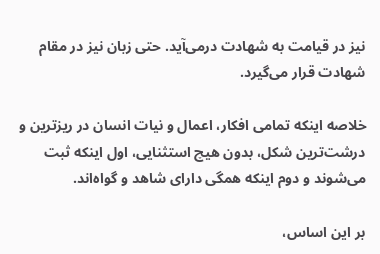نیز در قیامت به شهادت درمی‌آید. حتی زبان نیز در مقام شهادت قرار می‌گیرد.

خلاصه اینکه تمامی افکار، اعمال و نیات انسان در ریزترین و درشت‌ترین شکل، بدون هیچ استثنایی، اول اینکه ثبت می‌شوند و دوم اینکه همگی دارای شاهد و گواه‌اند.

بر این اساس،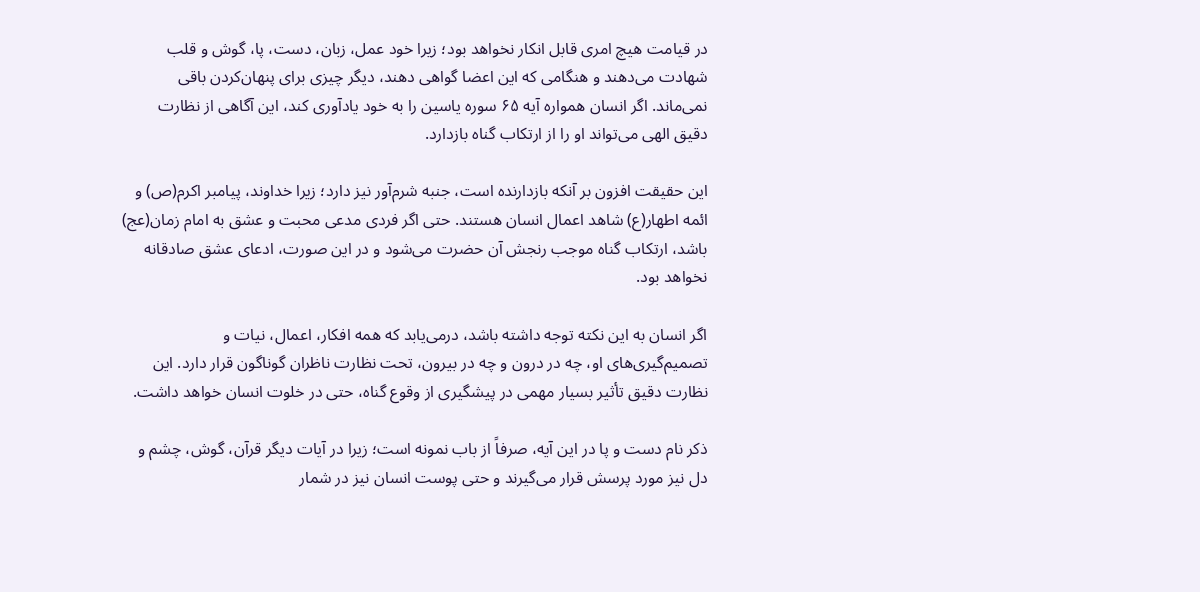در قیامت هیچ امری قابل انکار نخواهد بود؛ زیرا خود عمل، زبان، دست، پا، گوش و قلب شهادت می‌دهند و هنگامی که این اعضا گواهی دهند، دیگر چیزی برای پنهان‌کردن باقی نمی‌ماند. اگر انسان همواره آیه ۶۵ سوره یاسین را به خود یادآوری کند، این آگاهی از نظارت دقیق الهی می‌تواند او را از ارتکاب گناه بازدارد.

این حقیقت افزون بر آنکه بازدارنده است، جنبه شرم‌آور نیز دارد؛ زیرا خداوند، پیامبر اکرم(ص) و ائمه اطهار(ع) شاهد اعمال انسان هستند. حتی اگر فردی مدعی محبت و عشق به امام زمان(عج) باشد، ارتکاب گناه موجب رنجش آن حضرت می‌شود و در این صورت، ادعای عشق صادقانه نخواهد بود.

اگر انسان به این نکته توجه داشته باشد، درمی‌یابد که همه افکار، اعمال، نیات و تصمیم‌گیری‌های او، چه در درون و چه در بیرون، تحت نظارت ناظران گوناگون قرار دارد. این نظارت دقیق تأثیر بسیار مهمی در پیشگیری از وقوع گناه، حتی در خلوت انسان خواهد داشت.

ذکر نام دست و پا در این آیه، صرفاً از باب نمونه است؛ زیرا در آیات دیگر قرآن، گوش، چشم و دل نیز مورد پرسش قرار می‌گیرند و حتی پوست انسان نیز در شمار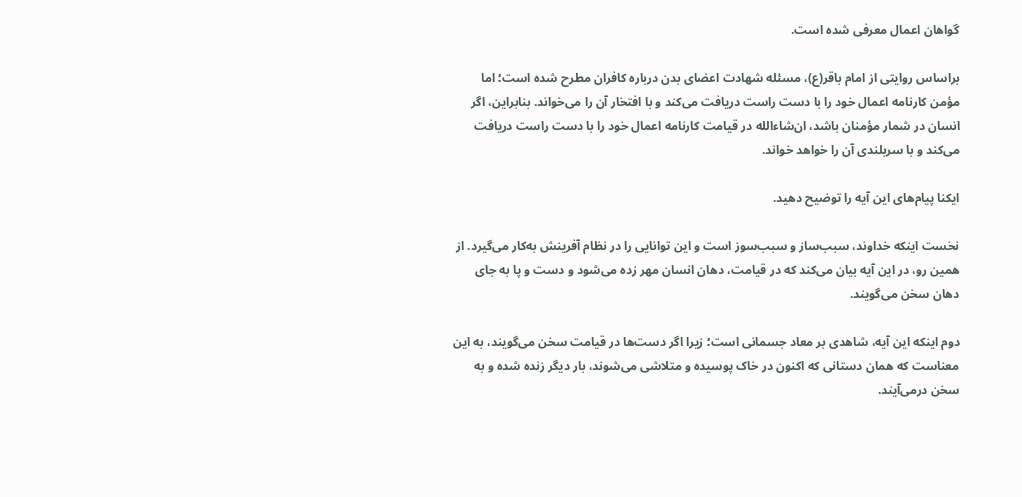گواهان اعمال معرفی شده است.

براساس روایتی از امام باقر(ع)، مسئله شهادت اعضای بدن درباره کافران مطرح شده است؛ اما مؤمن کارنامه اعمال خود را با دست راست دریافت می‌کند و با افتخار آن را می‌خواند. بنابراین، اگر انسان در شمار مؤمنان باشد، ان‌شاءالله در قیامت کارنامه اعمال خود را با دست راست دریافت می‌کند و با سربلندی آن را خواهد خواند.

ایکنا پیام‌های این آیه را توضیح دهید.

نخست اینکه خداوند، سبب‌ساز و سبب‌سوز است و این توانایی را در نظام آفرینش به‌کار می‌گیرد. از همین رو، در این آیه بیان می‌کند که در قیامت، دهان انسان مهر زده می‌شود و دست و پا به جای دهان سخن می‌گویند.

دوم اینکه این آیه، شاهدی بر معاد جسمانی است؛ زیرا اگر دست‌ها در قیامت سخن می‌گویند، به این معناست که همان دستانی که اکنون در خاک پوسیده و متلاشی می‌شوند، بار دیگر زنده شده و به سخن درمی‌آیند.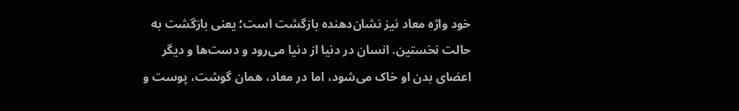خود واژه معاد نیز نشان‌دهنده بازگشت است؛ یعنی بازگشت به حالت نخستین. انسان در دنیا از دنیا می‌رود و دست‌ها و دیگر اعضای بدن او خاک می‌شود، اما در معاد، همان گوشت، پوست و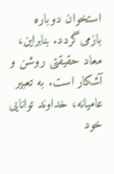استخوان دوباره بازمی‌گردد. بنابراین، معاد حقیقتی روشن و آشکار است. به تعبیر عامیانه، خداوند توانایی خود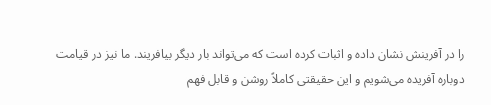را در آفرینش نشان داده و اثبات کرده است که می‌تواند بار دیگر بیافریند. ما نیز در قیامت دوباره آفریده می‌شویم و این حقیقتی کاملاً روشن و قابل فهم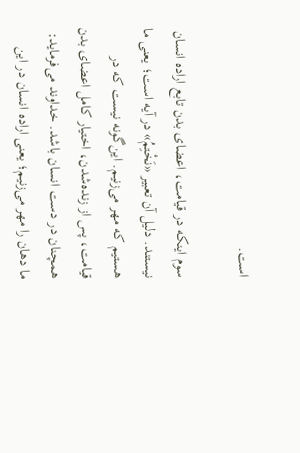است.

سوم اینکه در قیامت، اعضای بدن تابع اراده انسان نیستند. دلیل آن تعبیر «نَخْتِمُ» در آیه است؛ یعنی ما هستیم که مهر می‌زنیم. این‌گونه نیست که در قیامت، پس از زنده‌شدن، اختیار کامل اعضای بدن همچنان در دست انسان باشد. خداوند می‌فرماید: ما دهان را مهر می‌زنیم؛ یعنی اراده انسان در این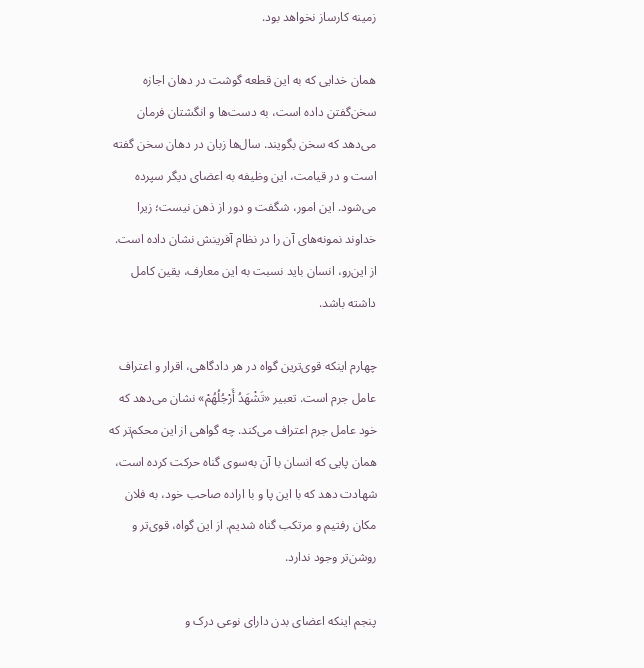زمینه کارساز نخواهد بود.

همان خدایی که به این قطعه گوشت در دهان اجازه سخن‌گفتن داده است، به دست‌ها و انگشتان فرمان می‌دهد که سخن بگویند. سال‌ها زبان در دهان سخن گفته است و در قیامت، این وظیفه به اعضای دیگر سپرده می‌شود. این امور، شگفت و دور از ذهن نیست؛ زیرا خداوند نمونه‌های آن را در نظام آفرینش نشان داده است. از این‌رو، انسان باید نسبت به این معارف، یقین کامل داشته باشد.

چهارم اینکه قوی‌ترین گواه در هر دادگاهی، اقرار و اعتراف عامل جرم است. تعبیر «تَشْهَدُ أَرْجُلُهُمْ» نشان می‌دهد که خود عامل جرم اعتراف می‌کند. چه گواهی از این محکم‌تر که همان پایی که انسان با آن به‌سوی گناه حرکت کرده است، شهادت دهد که با این پا و با اراده صاحب خود، به فلان مکان رفتیم و مرتکب گناه شدیم. از این گواه، قوی‌تر و روشن‌تر وجود ندارد.

پنجم اینکه اعضای بدن دارای نوعی درک و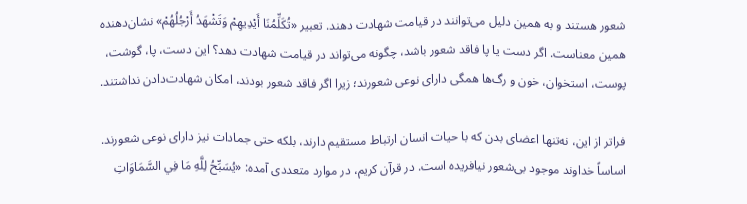شعور هستند و به همین دلیل می‌توانند در قیامت شهادت دهند. تعبیر «تُكَلِّمُنَا أَيْدِيهِمْ وَتَشْهَدُ أَرْجُلُهُمْ» نشان‌دهنده همین معناست. اگر دست یا پا فاقد شعور باشد، چگونه می‌تواند در قیامت شهادت دهد؟ این دست، پا، گوشت، پوست، استخوان، خون و رگ‌ها همگی دارای نوعی شعورند؛ زیرا اگر فاقد شعور بودند، امکان شهادت‌دادن نداشتند.

فراتر از این، نه‌تنها اعضای بدن که با حیات انسان ارتباط مستقیم دارند، بلکه حتی جمادات نیز دارای نوعی شعورند. اساساً خداوند موجود بی‌شعور نیافریده است. در قرآن کریم، در موارد متعددی آمده: «یُسَبِّحُ لِلَّهِ مَا فِي السَّمَاوَاتِ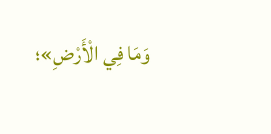وَمَا فِي الْأَرْضِ»؛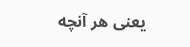یعنی هر آنچه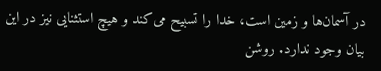در آسمان‌ها و زمین است، خدا را تسبیح می‌کند و هیچ استثنایی نیز در این بیان وجود ندارد. روشن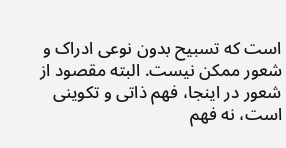است که تسبیح بدون نوعی ادراک و شعور ممکن نیست. البته مقصود از شعور در اینجا، فهم ذاتی و تکوینی است، نه فهم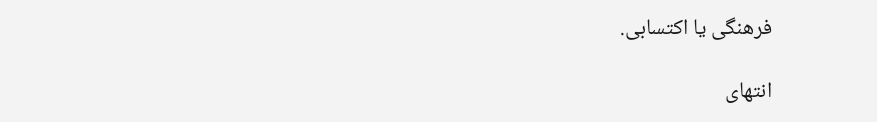فرهنگی یا اکتسابی.

انتهای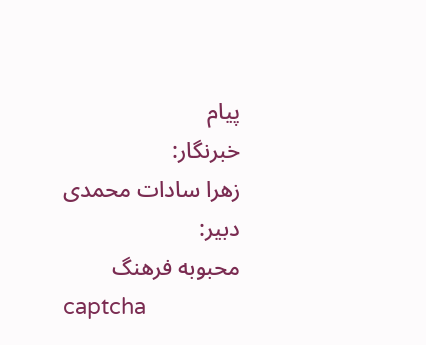پیام
خبرنگار:
زهرا سادات محمدی
دبیر:
محبوبه فرهنگ
captcha